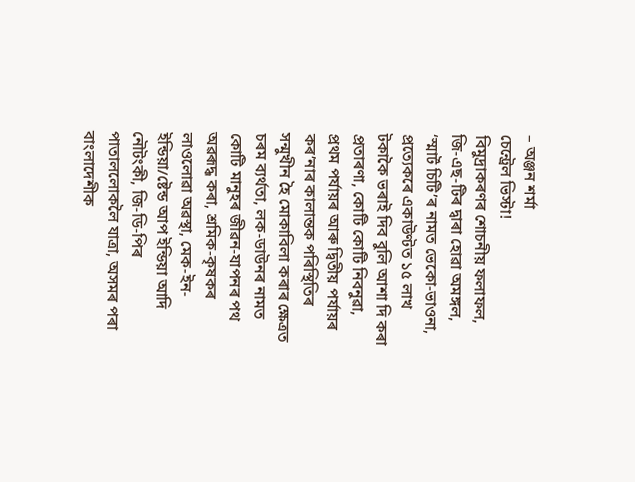– অঞ্জন শৰ্মা
চেন্ট্ৰেল ভিস্টা!
বিমুদ্ৰাকৰণৰ শোচনীয় ফলাফল, জি-এছ-টিৰ দ্বাৰা হোৱা অমঙ্গল, ‘স্মাৰ্ট চিটি’ৰ নামত ভেকো-ভাওনা, প্ৰত্যেকৰে একাউণ্টত ১৫ লাখ টকাকৈ ভৰাই দিব বুলি আশা দি কৰা প্ৰতাৰণা, কোটি কোটি নিবনুৱা, প্ৰথম পৰ্যায়ৰ আৰু দ্বিতীয় পৰ্যায়ৰ কৰ’নাৰ কালান্তক পৰিস্থিতিৰ সন্মুখীন হৈ মোকাবিলা কৰাৰ ক্ষেত্ৰত চৰম ব্যৰ্থতা, লক-ডাউনৰ নামত কোটি মানুহৰ জীৱন-যাপনৰ পথ অৱৰূদ্ধ কৰা, শ্ৰমিক-কৃষকৰ লাওলোৱা অৱস্থা, মেক-ইন-ইন্ডিয়া/ষ্টেন্ড আপ ইন্ডিয়া আদি নৌটংকী, জি-ডি-পিৰ পাতাললোকলৈ যাত্ৰা, অসমৰ পৰা বাংলাদেশীক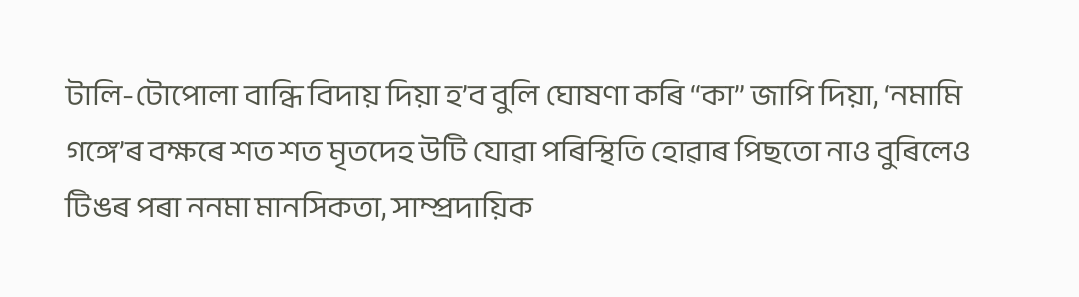টালি-টোপোলা বান্ধি বিদায় দিয়া হ’ব বুলি ঘোষণা কৰি “কা” জাপি দিয়া, ‘নমামি গঙ্গে’ৰ বক্ষৰে শত শত মৃতদেহ উটি যোৱা পৰিস্থিতি হোৱাৰ পিছতো নাও বুৰিলেও টিঙৰ পৰা ননমা মানসিকতা, সাম্প্ৰদায়িক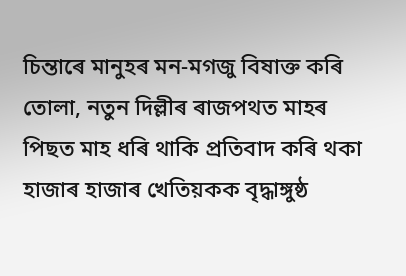চিন্তাৰে মানুহৰ মন-মগজু বিষাক্ত কৰি তোলা, নতুন দিল্লীৰ ৰাজপথত মাহৰ পিছত মাহ ধৰি থাকি প্ৰতিবাদ কৰি থকা হাজাৰ হাজাৰ খেতিয়কক বৃদ্ধাঙ্গুষ্ঠ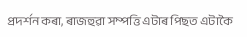প্ৰদৰ্শন কৰা, ৰাজহুৱা সম্পত্তি এটাৰ পিছত এটাকৈ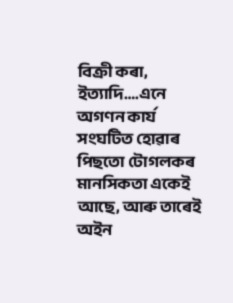বিক্ৰী কৰা, ইত্যাদি….এনে অগণন কাৰ্য সংঘটিত হোৱাৰ পিছতো টোগলকৰ মানসিকতা একেই আছে, আৰু তাৰেই অইন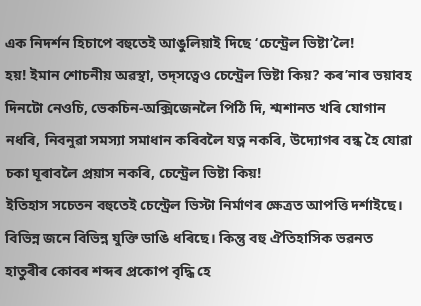এক নিদৰ্শন হিচাপে বহুতেই আঙুলিয়াই দিছে ‘চেন্ট্ৰেল ভিষ্টা’লৈ!
হয়! ইমান শোচনীয় অৱস্থা, তদ্সত্বেও চেন্ট্ৰেল ভিষ্টা কিয়? কৰ’নাৰ ভয়াবহ দিনটো নেওচি, ভেকচিন-অক্সিজেনলৈ পিঠি দি, শ্মশানত খৰি যোগান নধৰি, নিবনুৱা সমস্যা সমাধান কৰিবলৈ যত্ন নকৰি, উদ্যোগৰ বন্ধ হৈ যোৱা চকা ঘূৰাবলৈ প্ৰয়াস নকৰি, চেন্ট্ৰেল ভিষ্টা কিয়!
ইতিহাস সচেতন বহুতেই চেন্ট্ৰেল ভিস্টা নিৰ্মাণৰ ক্ষেত্ৰত আপত্তি দৰ্শাইছে। বিভিন্ন জনে বিভিন্ন যুক্তি ডাঙি ধৰিছে। কিন্তু বহু ঐতিহাসিক ভৱনত হাতুৰীৰ কোবৰ শব্দৰ প্ৰকোপ বৃদ্ধি হে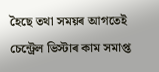হৈছে তথা সময়ৰ আগতেই চেন্ট্ৰেল ভিস্টাৰ কাম সমাপ্ত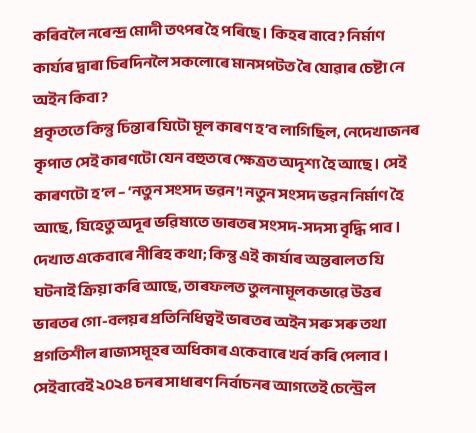কৰিবলৈ নৰেন্দ্ৰ মোদী তৎপৰ হৈ পৰিছে। কিহৰ বাবে? নিৰ্মাণ কাৰ্য্যৰ দ্বাৰা চিৰদিনলৈ সকলোৰে মানসপটত ৰৈ যোৱাৰ চেষ্টা নে অইন কিবা?
প্ৰকৃততে কিন্তু চিন্তাৰ যিটো মূল কাৰণ হ’ব লাগিছিল, নেদেখাজনৰ কৃপাত সেই কাৰণটো যেন বহুতৰে ক্ষেত্ৰত অদৃশ্য হৈ আছে। সেই কাৰণটো হ’ল – ‘নতুন সংসদ ভৱন’! নতুন সংসদ ভৱন নিৰ্মাণ হৈ আছে, যিহেতু অদূৰ ভৱিষ্যতে ভাৰতৰ সংসদ-সদস্য বৃদ্ধি পাব। দেখাত একেবাৰে নীৰিহ কথা; কিন্তু এই কাৰ্যাৰ অন্তৰালত যি ঘটনাই ক্ৰিয়া কৰি আছে, তাৰফলত তুলনামূলকভাৱে উত্তৰ ভাৰতৰ গো-বলয়ৰ প্ৰতিনিধিত্বই ভাৰতৰ অইন সৰু সৰু তথা প্ৰগতিশীল ৰাজ্যসমূহৰ অধিকাৰ একেবাৰে খৰ্ব কৰি পেলাব। সেইবাবেই ২০২৪ চনৰ সাধাৰণ নিৰ্বাচনৰ আগতেই চেন্ট্ৰেল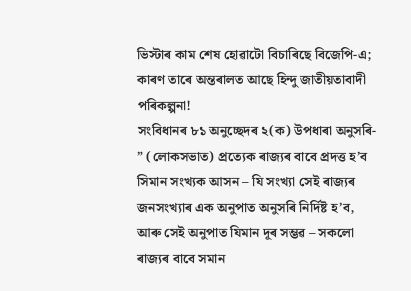ভিস্টাৰ কাম শেষ হোৱাটো বিচাৰিছে বিজেপি-এ; কাৰণ তাৰে অন্তৰালত আছে হিন্দু জাতীয়তাবাদী পৰিকল্পনা!
সংবিধানৰ ৮১ অনুচ্ছেদৰ ২(ক) উপধাৰা অনুসৰি- ” (লোকসভাত) প্ৰত্যেক ৰাজ্যৰ বাবে প্ৰদত্ত হ’ব সিমান সংখ্যক আসন – যি সংখ্যা সেই ৰাজ্যৰ জনসংখ্যাৰ এক অনুপাত অনুসৰি নিৰ্দিষ্ট হ’ব, আৰু সেই অনুপাত যিমান দূৰ সম্ভৱ – সকলো ৰাজ্যৰ বাবে সমান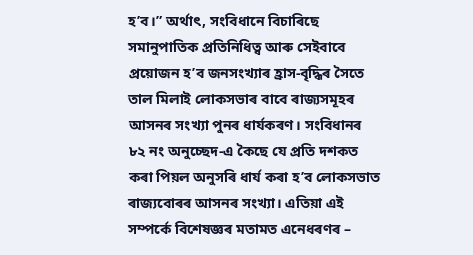হ’ব।” অৰ্থাৎ, সংবিধানে বিচাৰিছে সমানুপাতিক প্ৰতিনিধিত্ব আৰু সেইবাবে প্ৰয়োজন হ’ব জনসংখ্যাৰ হ্ৰাস-বৃদ্ধিৰ সৈতে তাল মিলাই লোকসভাৰ বাবে ৰাজ্যসমূহৰ আসনৰ সংখ্যা পুনৰ ধাৰ্যকৰণ। সংবিধানৰ ৮২ নং অনুচ্ছেদ-এ কৈছে যে প্ৰতি দশকত কৰা পিয়ল অনুসৰি ধাৰ্য কৰা হ’ব লোকসভাত ৰাজ্যবোৰৰ আসনৰ সংখ্যা। এতিয়া এই সম্পৰ্কে বিশেষজ্ঞৰ মতামত এনেধৰণৰ –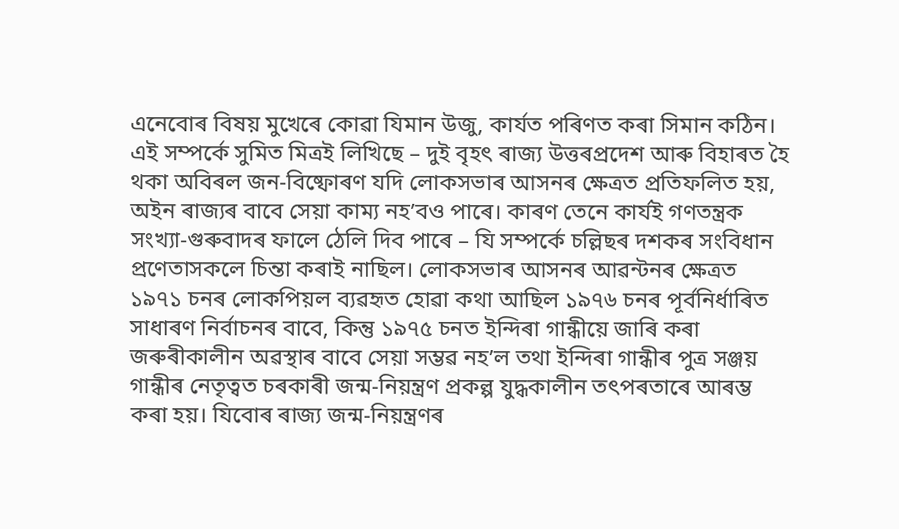এনেবোৰ বিষয় মুখেৰে কোৱা যিমান উজু, কাৰ্যত পৰিণত কৰা সিমান কঠিন। এই সম্পৰ্কে সুমিত মিত্ৰই লিখিছে – দুই বৃহৎ ৰাজ্য উত্তৰপ্ৰদেশ আৰু বিহাৰত হৈ থকা অবিৰল জন-বিষ্ফোৰণ যদি লোকসভাৰ আসনৰ ক্ষেত্ৰত প্ৰতিফলিত হয়, অইন ৰাজ্যৰ বাবে সেয়া কাম্য নহ’বও পাৰে। কাৰণ তেনে কাৰ্যই গণতন্ত্ৰক সংখ্যা-গুৰুবাদৰ ফালে ঠেলি দিব পাৰে – যি সম্পৰ্কে চল্লিছৰ দশকৰ সংবিধান প্ৰণেতাসকলে চিন্তা কৰাই নাছিল। লোকসভাৰ আসনৰ আৱন্টনৰ ক্ষেত্ৰত ১৯৭১ চনৰ লোকপিয়ল ব্যৱহৃত হোৱা কথা আছিল ১৯৭৬ চনৰ পূৰ্বনিৰ্ধাৰিত সাধাৰণ নিৰ্বাচনৰ বাবে, কিন্তু ১৯৭৫ চনত ইন্দিৰা গান্ধীয়ে জাৰি কৰা জৰুৰীকালীন অৱস্থাৰ বাবে সেয়া সম্ভৱ নহ’ল তথা ইন্দিৰা গান্ধীৰ পুত্ৰ সঞ্জয় গান্ধীৰ নেতৃত্বত চৰকাৰী জন্ম-নিয়ন্ত্ৰণ প্ৰকল্প যুদ্ধকালীন তৎপৰতাৰে আৰম্ভ কৰা হয়। যিবোৰ ৰাজ্য জন্ম-নিয়ন্ত্ৰণৰ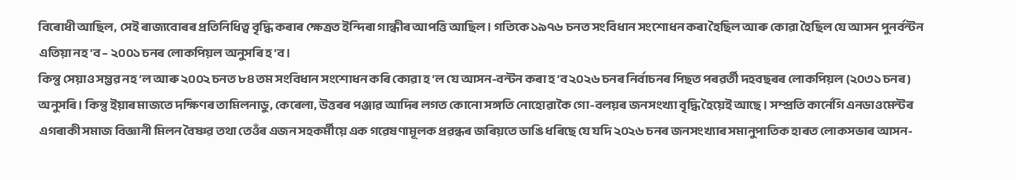বিৰোধী আছিল, সেই ৰাজ্যবোৰৰ প্ৰতিনিধিত্ব বৃদ্ধি কৰাৰ ক্ষেত্ৰত ইন্দিৰা গান্ধীৰ আপত্তি আছিল। গতিকে ১৯৭৬ চনত সংবিধান সংশোধন কৰা হৈছিল আৰু কোৱা হৈছিল যে আসন পুনৰ্বন্টন এতিয়া নহ’ব – ২০০১ চনৰ লোকপিয়ল অনুসৰি হ’ব।
কিন্তু সেয়াও সম্ভৱ নহ’ল আৰু ২০০২ চনত ৮৪ তম সংবিধান সংশোধন কৰি কোৱা হ’ল যে আসন-বন্টন কৰা হ’ব ২০২৬ চনৰ নিৰ্বাচনৰ পিছত পৰৱৰ্তী দহবছৰৰ লোকপিয়ল (২০৩১ চনৰ) অনুসৰি। কিন্তু ইয়াৰ মাজতে দক্ষিণৰ তামিলনাডু, কেৰেলা, উত্তৰৰ পঞ্জাৱ আদিৰ লগত কোনো সঙ্গতি নোহোৱাকৈ গো-বলয়ৰ জনসংখ্যা বৃদ্ধি হৈয়েই আছে। সম্প্ৰতি কাৰ্নেগি এনডাওমেন্টৰ এগৰাকী সমাজ বিজ্ঞানী মিলন বৈষ্ণৱ তথা তেওঁৰ এজন সহকৰ্মীয়ে এক গৱেষণামূলক প্ৰৱন্ধৰ জৰিয়তে ডাঙি ধৰিছে যে যদি ২০২৬ চনৰ জনসংখ্যাৰ সমানুপাতিক হাৰত লোকসভাৰ আসন-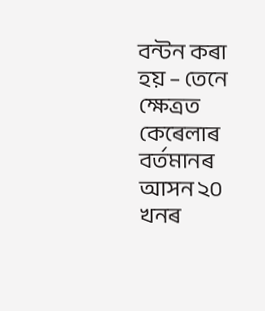বন্টন কৰা হয় – তেনে ক্ষেত্ৰত কেৰেলাৰ বৰ্তমানৰ আসন ২০ খনৰ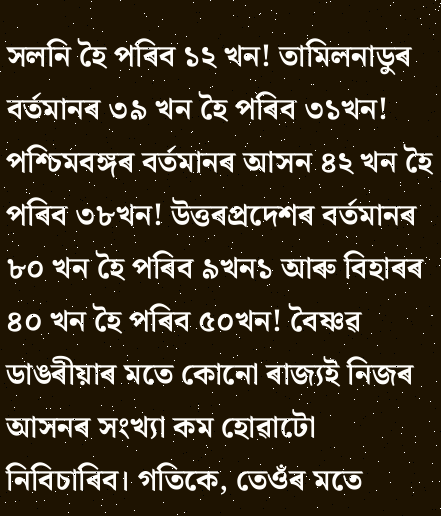সলনি হৈ পৰিব ১২ খন! তামিলনাডুৰ বৰ্তমানৰ ৩৯ খন হৈ পৰিব ৩১খন! পশ্চিমবঙ্গৰ বৰ্তমানৰ আসন ৪২ খন হৈ পৰিব ৩৮খন! উত্তৰপ্ৰদেশৰ বৰ্তমানৰ ৮০ খন হৈ পৰিব ৯খন১ আৰু বিহাৰৰ ৪০ খন হৈ পৰিব ৫০খন! বৈষ্ণৱ ডাঙৰীয়াৰ মতে কোনো ৰাজ্যই নিজৰ আসনৰ সংখ্যা কম হোৱাটো নিবিচাৰিব। গতিকে, তেওঁৰ মতে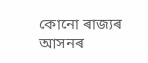কোনো ৰাজ্যৰ আসনৰ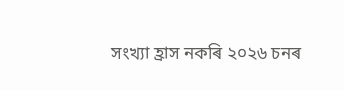সংখ্যা হ্ৰাস নকৰি ২০২৬ চনৰ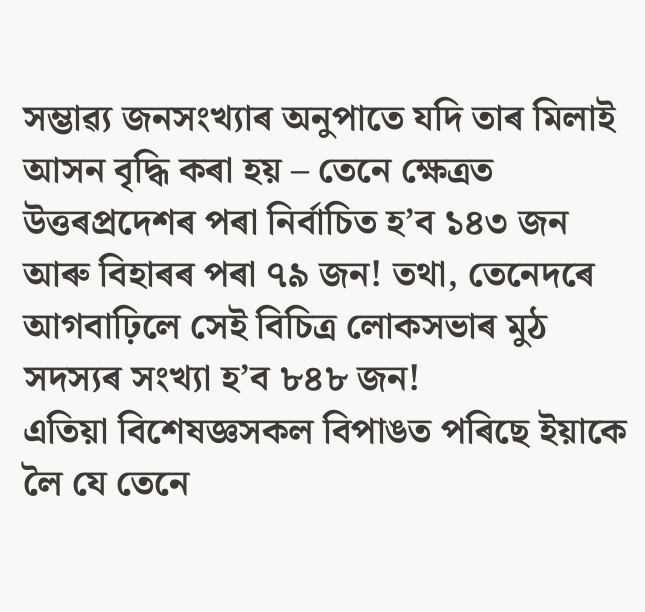সম্ভাৱ্য জনসংখ্যাৰ অনুপাতে যদি তাৰ মিলাই আসন বৃদ্ধি কৰা হয় – তেনে ক্ষেত্ৰত উত্তৰপ্ৰদেশৰ পৰা নিৰ্বাচিত হ’ব ১৪৩ জন আৰু বিহাৰৰ পৰা ৭৯ জন! তথা, তেনেদৰে আগবাঢ়িলে সেই বিচিত্ৰ লোকসভাৰ মুঠ সদস্যৰ সংখ্যা হ’ব ৮৪৮ জন!
এতিয়া বিশেষজ্ঞসকল বিপাঙত পৰিছে ইয়াকে লৈ যে তেনে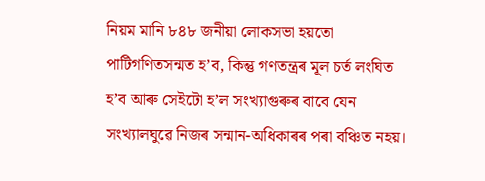নিয়ম মানি ৮৪৮ জনীয়া লোকসভা হয়তো পাটিগণিতসন্মত হ’ব, কিন্তু গণতন্ত্ৰৰ মূল চৰ্ত লংঘিত হ’ব আৰু সেইটো হ’ল সংখ্যাগুৰুৰ বাবে যেন সংখ্যালঘুৱে নিজৰ সন্মান-অধিকাৰৰ পৰা বঞ্চিত নহয়।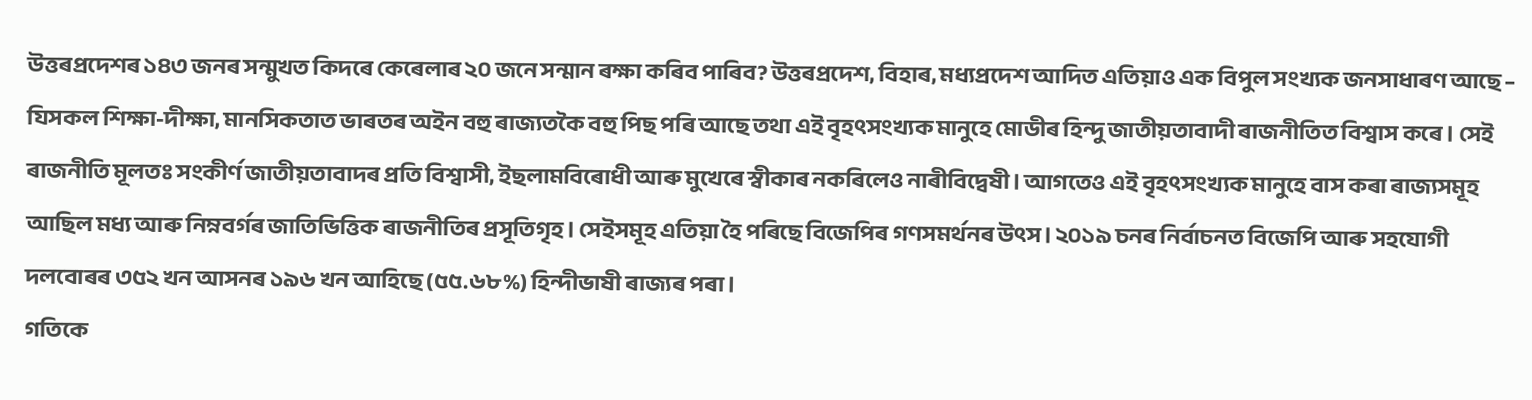উত্তৰপ্ৰদেশৰ ১৪৩ জনৰ সন্মুখত কিদৰে কেৰেলাৰ ২০ জনে সন্মান ৰক্ষা কৰিব পাৰিব? উত্তৰপ্ৰদেশ, বিহাৰ, মধ্যপ্ৰদেশ আদিত এতিয়াও এক বিপুল সংখ্যক জনসাধাৰণ আছে – যিসকল শিক্ষা-দীক্ষা, মানসিকতাত ভাৰতৰ অইন বহু ৰাজ্যতকৈ বহু পিছ পৰি আছে তথা এই বৃহৎসংখ্যক মানুহে মোডীৰ হিন্দু জাতীয়তাবাদী ৰাজনীতিত বিশ্বাস কৰে। সেই ৰাজনীতি মূলতঃ সংকীৰ্ণ জাতীয়তাবাদৰ প্ৰতি বিশ্বাসী, ইছলামবিৰোধী আৰু মুখেৰে স্বীকাৰ নকৰিলেও নাৰীবিদ্বেষী। আগতেও এই বৃহৎসংখ্যক মানুহে বাস কৰা ৰাজ্যসমূহ আছিল মধ্য আৰু নিম্নবৰ্গৰ জাতিভিত্তিক ৰাজনীতিৰ প্ৰসূতিগৃহ। সেইসমূহ এতিয়া হৈ পৰিছে বিজেপিৰ গণসমৰ্থনৰ উৎস। ২০১৯ চনৰ নিৰ্বাচনত বিজেপি আৰু সহযোগী দলবোৰৰ ৩৫২ খন আসনৰ ১৯৬ খন আহিছে (৫৫.৬৮%) হিন্দীভাষী ৰাজ্যৰ পৰা।
গতিকে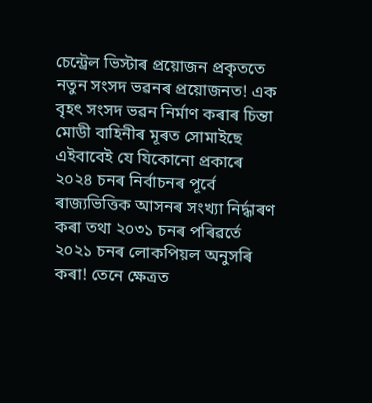চেন্ট্ৰেল ভিস্টাৰ প্ৰয়োজন প্ৰকৃততে নতুন সংসদ ভৱনৰ প্ৰয়োজনত! এক বৃহৎ সংসদ ভৱন নিৰ্মাণ কৰাৰ চিন্তা মোডী বাহিনীৰ মূৰত সোমাইছে এইবাবেই যে যিকোনো প্ৰকাৰে ২০২৪ চনৰ নিৰ্বাচনৰ পূৰ্বে ৰাজ্যভিত্তিক আসনৰ সংখ্যা নিৰ্দ্ধাৰণ কৰা তথা ২০৩১ চনৰ পৰিৱৰ্তে ২০২১ চনৰ লোকপিয়ল অনুসৰি কৰা! তেনে ক্ষেত্ৰত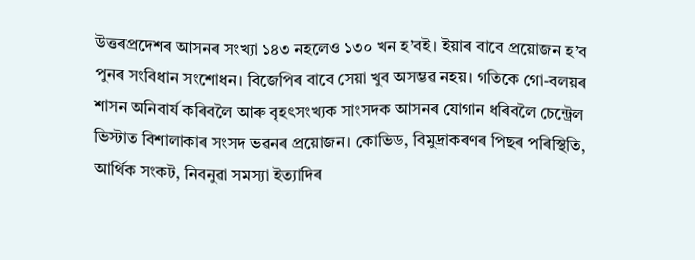উত্তৰপ্ৰদেশৰ আসনৰ সংখ্যা ১৪৩ নহলেও ১৩০ খন হ’বই। ইয়াৰ বাবে প্ৰয়োজন হ’ব পুনৰ সংবিধান সংশোধন। বিজেপিৰ বাবে সেয়া খুব অসম্ভৱ নহয়। গতিকে গো-বলয়ৰ শাসন অনিবাৰ্য কৰিবলৈ আৰু বৃহৎসংখ্যক সাংসদক আসনৰ যোগান ধৰিবলৈ চেন্ট্ৰেল ভিস্টাত বিশালাকাৰ সংসদ ভৱনৰ প্ৰয়োজন। কোভিড, বিমুদ্ৰাকৰণৰ পিছৰ পৰিস্থিতি, আৰ্থিক সংকট, নিবনুৱা সমস্যা ইত্যাদিৰ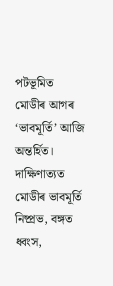পটভূমিত মোডীৰ আগৰ ‘ভাবমূৰ্তি’ আজি অন্তৰ্হিত। দাক্ষিণাত্যত মোডীৰ ভাবমূৰ্তি নিষ্প্ৰভ, বঙ্গত ধ্বংস,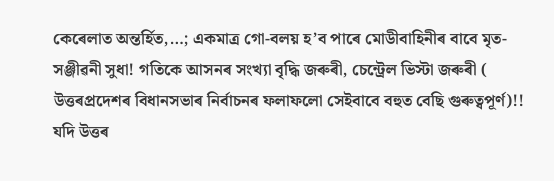কেৰেলাত অন্তৰ্হিত,…; একমাত্ৰ গো-বলয় হ’ব পাৰে মোডীবাহিনীৰ বাবে মৃত-সঞ্জীৱনী সুধা! গতিকে আসনৰ সংখ্যা বৃদ্ধি জৰুৰী, চেন্ট্ৰেল ভিস্টা জৰুৰী ( উত্তৰপ্ৰদেশৰ বিধানসভাৰ নিৰ্বাচনৰ ফলাফলো সেইবাবে বহুত বেছি গুৰুত্বপূৰ্ণ)!! যদি উত্তৰ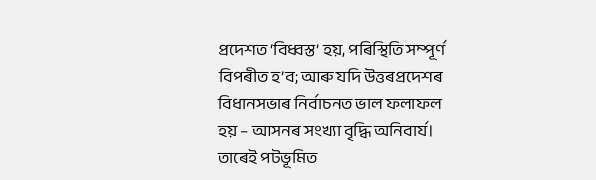প্ৰদেশত ‘বিধ্বস্ত’ হয়, পৰিস্থিতি সম্পূৰ্ণ বিপৰীত হ’ব; আৰু যদি উত্তৰপ্ৰদেশৰ বিধানসভাৰ নিৰ্বাচনত ভাল ফলাফল হয় – আসনৰ সংখ্যা বৃদ্ধি অনিবাৰ্য। তাৰেই পটভূমিত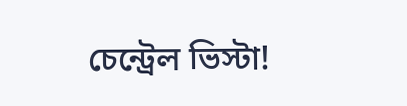চেন্ট্ৰেল ভিস্টা!